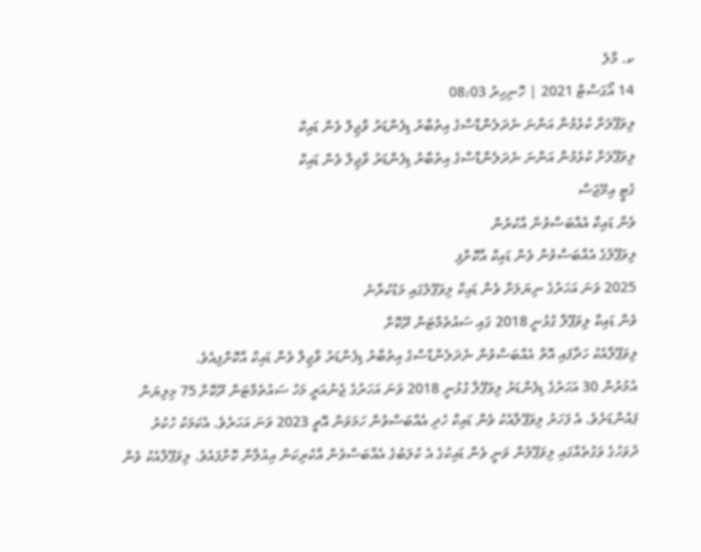ކ. މާލެ
14 އޯގަސްޓް 2021 | ހޮނިހިރު 08:03
ލިވަޕޫލަށް ކުޅެމުން އަންނަ ނެދަލެންޑްސްގެ އިތުބާރު ޑިފެންޑަރު ވާޖިލް ވެން ޑައިކް
ލިވަޕޫލަށް ކުޅެމުން އަންނަ ނެދަލެންޑްސްގެ އިތުބާރު ޑިފެންޑަރު ވާޖިލް ވެން ޑައިކް
ގެޓީ އިމޭޖަސް
ވެން ޑައިކް އެއްބަސްވުން އާކުރުން
ލިވަޕޫލުގެ އެއްބަސްވުން ވެން ޑައިކް އާކޮށްފި
2025 ވަނަ އަހަރުގެ ނިޔަލަށް ވެން ޑައިކް ލިވަޕޫލުގައި މަޑުކުރާނެ
ވެން ޑައިކް ލިވަޕޫލާ ގުޅުނީ 2018 ގައި ސައުތެމްޓަން ދޫކޮށް
ލިވަޕޫލާއެކު ހަދާފައި އޮތް އެއްބަސްވުން ނެދަލެންޑްސްގެ އިތުބާރު ޑިފެންޑަރު ވާޖިލް ވެން ޑައިކް އާކޮށްފިއެވެ.
އުމުރުން 30 އަހަރުގެ ޑިފެންޑަރު ލިވަޕޫލާ ގުޅުނީ 2018 ވަނަ އަހަރުގެ ޖެނުއަރީ މަހު ސައުތެމްޓަން ދޫކޮށް 75 މިލިޔަން ޕައުންޑަށެވެ. އެ ފަހަރު ލިވަޕޫލާއެކު ވެން ޑައިކް ހެދި އެއްބަސްވުން ހަމަވަން އޮތީ 2023 ވަނަ އަހަރެވެ. އެކަމަކު ހުކުރު ދުވަހުގެ ވަގުތެއްގައި ލިވަޕޫލުން ވަނީ ވެން ޑައިކުގެ އެ ކުލަބުގެ އެއްބަސްވުން އާކުރިކަން އިއުލާން ކޮށްފައެވެ. ލިވަޕޫލާއެކު ވެން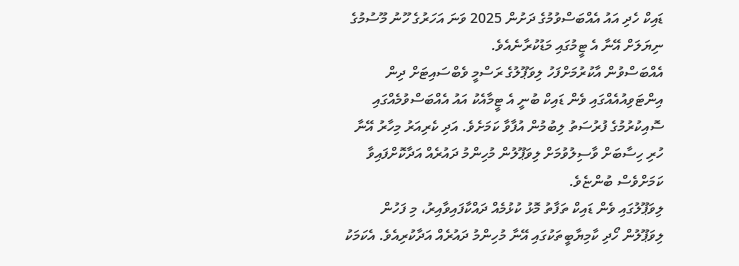ޑައިކް ހެދި އައު އެއްބަސްވުމުގެ ދަށުން 2025 ވަނަ އަހަރުގެ ހޫނު މޫސުމުގެ ނިޔަލަށް އޭނާ އެ ޓީމުގައި މަޑުކުރާނެއެވެ.
އެއްބަސްވުން އާކުރުމަށްފަހު ލިވަޕޫލުގެ ރަސްމީ ވެބްސައިޓަށް ދިން އިންޓަވިއުއެއްގައި ވެން ޑައިކް ބުނީ އެ ޓީމާއެކު އައު އެއްބަސްވުމެއްގައި ސޮއިކުރުމުގެ ފުރުސަތު ލިބުމުން އުފާވާ ކަމަށެވެ. އަދި ކެރިއަރު މިހާރު އޭނާ ހުރި ހިސާބަށް ވާސިލުވުމަށް ލިވަޕޫލުން މުހިންމު ދައުރެއް އަދާކޮށްފައިވާ ކަމަށްވެސް ބުންޏެވެ.
ލިވަޕޫލުގައި ވެން ޑައިކް ތަފާތު މޮޅު ކުޅުމެއް ދައްކާފައިވާއިރު، މި ފަހުން ލިވަޕޫލުން ހޯދި ކާމިޔާބީތަކުގައި އޭނާ މުހިންމު ދައުރެއް އަދާކުރިއެވެ. އެކަމަކު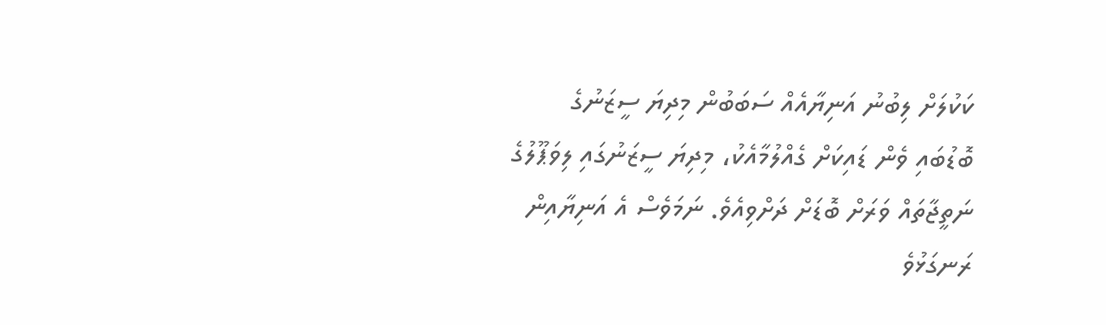ކަކުލަށް ލިބުނު އަނިޔާއެއް ސަބަބުން މިދިޔަ ސީޒަނުގެ ބޮޑުބައި ވެން ޑައިކަށް ގެއްލުމާއެކު، މިދިޔަ ސީޒަނުގައި ލިވަޕޫލުގެ ނަތީޖާތައް ވަރަށް ބޮޑަށް ދަށްވިއެވެ. ނަމަވެސް އެ އަނިޔާއިން ރަނގަޅުވެ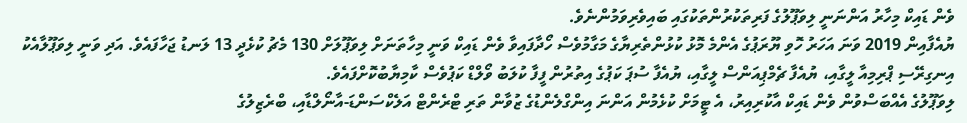ވެން ޑައިކް މިހާރު އަންނަނީ ލިވަޕޫލުގެ ފަރިތަކުރުންތަކުގައި ބައިވެރިވަމުންނެވެ.
ޔުއެފާއިން 2019 ވަނަ އަހަރު ހޮވި ޔޫރަޕުގެ އެންމެ މޮޅު ކުޅުންތެރިޔާގެ މަގާމުވެސް ހޯދާފައިވާ ވެން ޑައިކް ވަނީ މިހާތަނަށް ލިވަޕޫލަށް 130 މެޗު ކުޅެދީ 13 ލަނޑު ޖަހާފައެވެ. އަދި ވަނީ ލިވަޕޫލާއެކު އިނގިރޭސި ޕްރިމިއާ ލީގާއި، ޔުއެފާ ޗެމްޕިއަންސް ލީގާއި، ޔުއެފާ ސުޕަ ކަޕުގެ އިތުރުން ފީފާ ކުލަބު ވޯލްޑް ކަޕުވެސް ކާމިޔާބުކޮށްފައެވެ.
ލިވަޕޫލުގެ އެއްބަސްވުން ވެން ޑައިކް އާކުރިއިރު، އެ ޓީމަށް ކުޅެމުން އަންނަ އިންގްލެންޑުގެ ޒުވާން ތަރި ޓްރެންޓް އަލެކްސަންޑަ-އާނޯލްޑާއި، ބްރެޒިލުގެ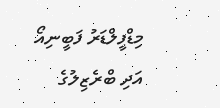މިޑްފީލްޑަރު ފަބީނިއޯ އަދި ބްރެޒިލުގެ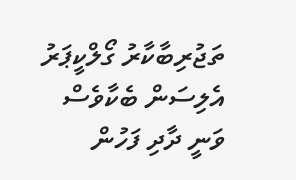ތަޖުރިބާކާރު ގޯލްކީޕަރު އެލިސަން ބެކާވެސް ވަނީ ދާދި ފަހުން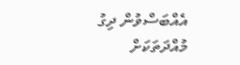އެއްބަސްވުން ދިގު މުއްދަތަކަށް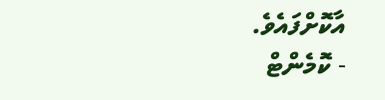އާކޮށްފައެވެ.
- ކޮމެންޓް